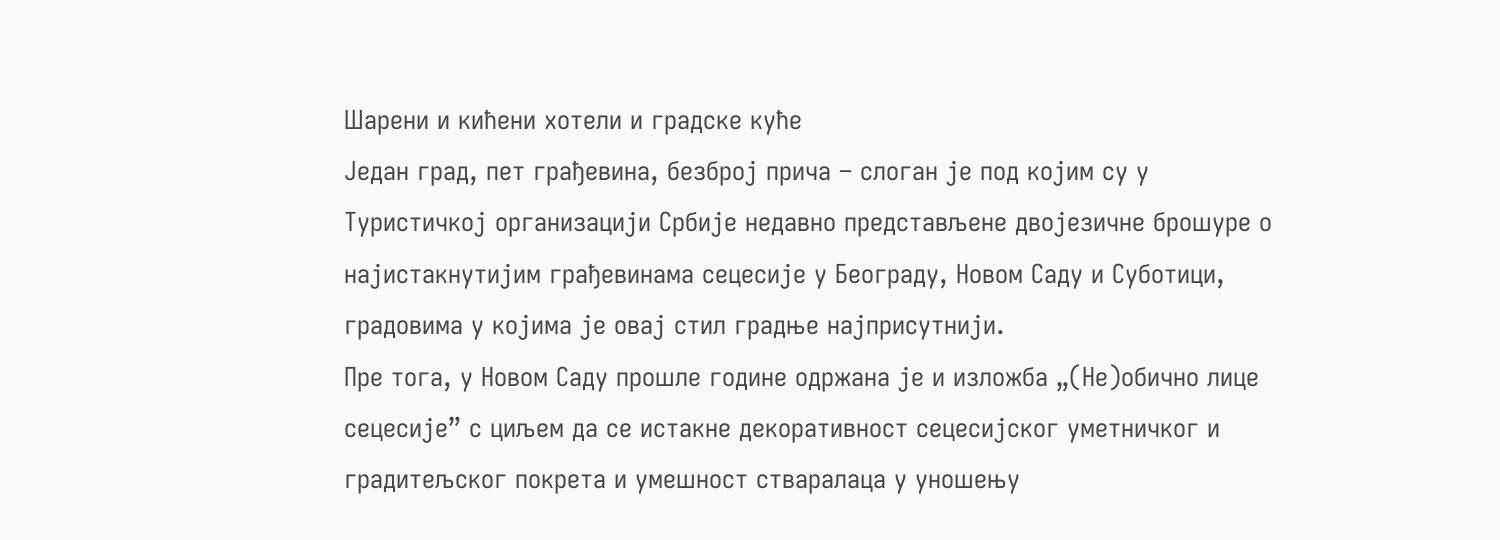Шарени и кићени хотели и градске куће
Један град, пет грађевина, безброј прича – слоган је под којим су у Туристичкој организацији Србије недавно представљене двојезичне брошуре о најистакнутијим грађевинама сецесије у Београду, Новом Саду и Суботици, градовима у којима је овај стил градње најприсутнији.
Пре тога, у Новом Саду прошле године одржана је и изложба „(Не)обично лице сецесије” с циљем да се истакне декоративност сецесијског уметничког и градитељског покрета и умешност стваралаца у уношењу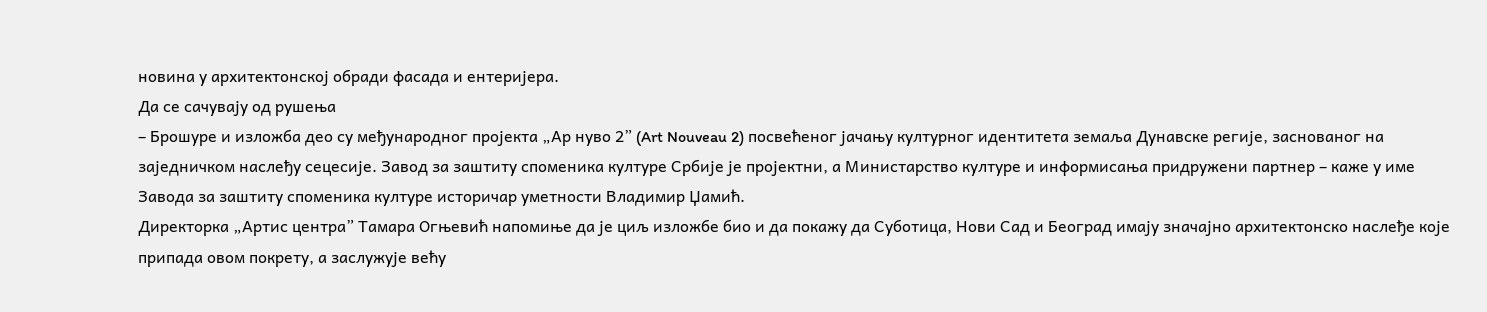новина у архитектонској обради фасада и ентеријера.
Да се сачувају од рушења
– Брошуре и изложба део су међународног пројекта „Ар нуво 2” (Art Nouveau 2) посвећеног јачању културног идентитета земаља Дунавске регије, заснованог на заједничком наслеђу сецесије. Завод за заштиту споменика културе Србије је пројектни, а Министарство културе и информисања придружени партнер – каже у име Завода за заштиту споменика културе историчар уметности Владимир Џамић.
Директорка „Артис центра” Тамара Огњевић напомиње да је циљ изложбе био и да покажу да Суботица, Нови Сад и Београд имају значајно архитектонско наслеђе које припада овом покрету, а заслужује већу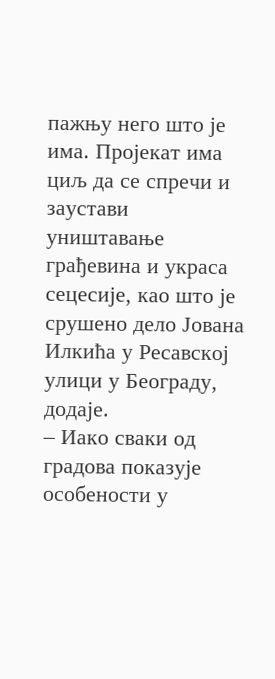пажњу него што је има. Пројeкaт има циљ да се спречи и заустави уништавање грађевина и украса сецесије, као што је срушено дело Јована Илкића у Ресавској улици у Београду, додаје.
– Иако сваки од градова показује особености у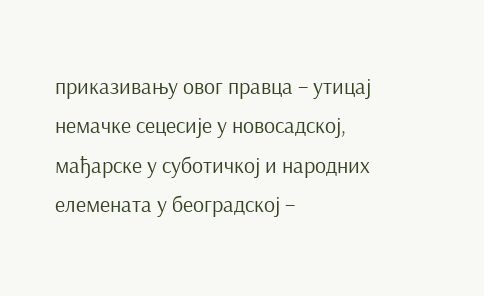приказивању овог правца – утицај немачке сецесије у новосадској, мађарске у суботичкој и народних елемената у београдској –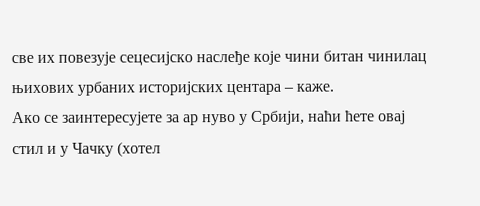све их повезује сецесијско наслеђе које чини битан чинилац њихових урбаних историјских центара – каже.
Ако се заинтересујете за ар нуво у Србији, наћи ћете овај стил и у Чачку (хотел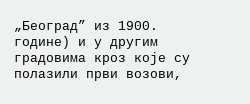„Београд” из 1900. године) и у другим градовима кроз које су полазили први возови,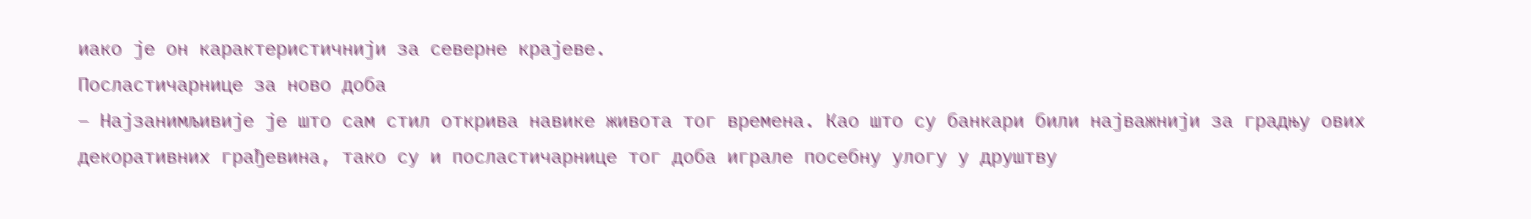иако је он карактеристичнији за северне крајеве.
Посластичарнице за ново доба
– Најзанимљивије је што сам стил открива навике живота тог времена. Као што су банкари били најважнији за градњу ових декоративних грађевина, тако су и посластичарнице тог доба играле посебну улогу у друштву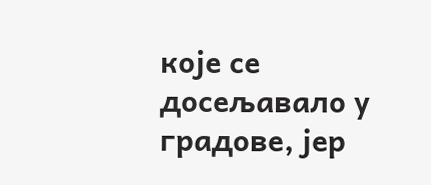које се досељавало у градове, јер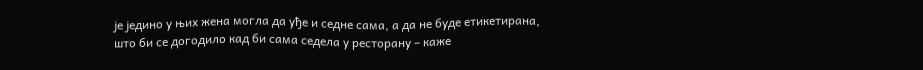је једино у њих жена могла да уђе и седне сама, а да не буде етикетирана, што би се догодило кад би сама седела у ресторану – каже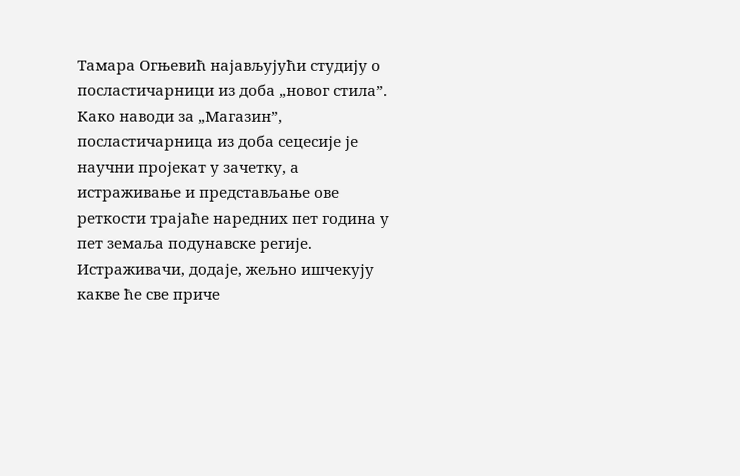Тамара Огњевић најављујући студију о посластичарници из доба „новог стила”.
Како наводи за „Магазин”, посластичарница из доба сецесије је научни пројекат у зачетку, а истраживање и представљање ове реткости трајаће наредних пет година у пет земаља подунавске регије. Истраживачи, додаје, жељно ишчекују какве ће све приче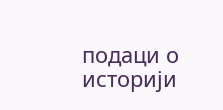подаци о историји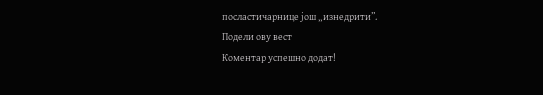посластичарнице још „изнедрити”.
Подели ову вест
Комeнтар успeшно додат!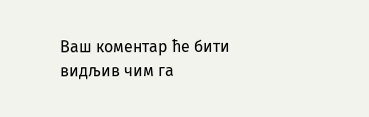Ваш комeнтар ћe бити видљив чим га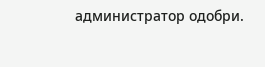администратор одобри.